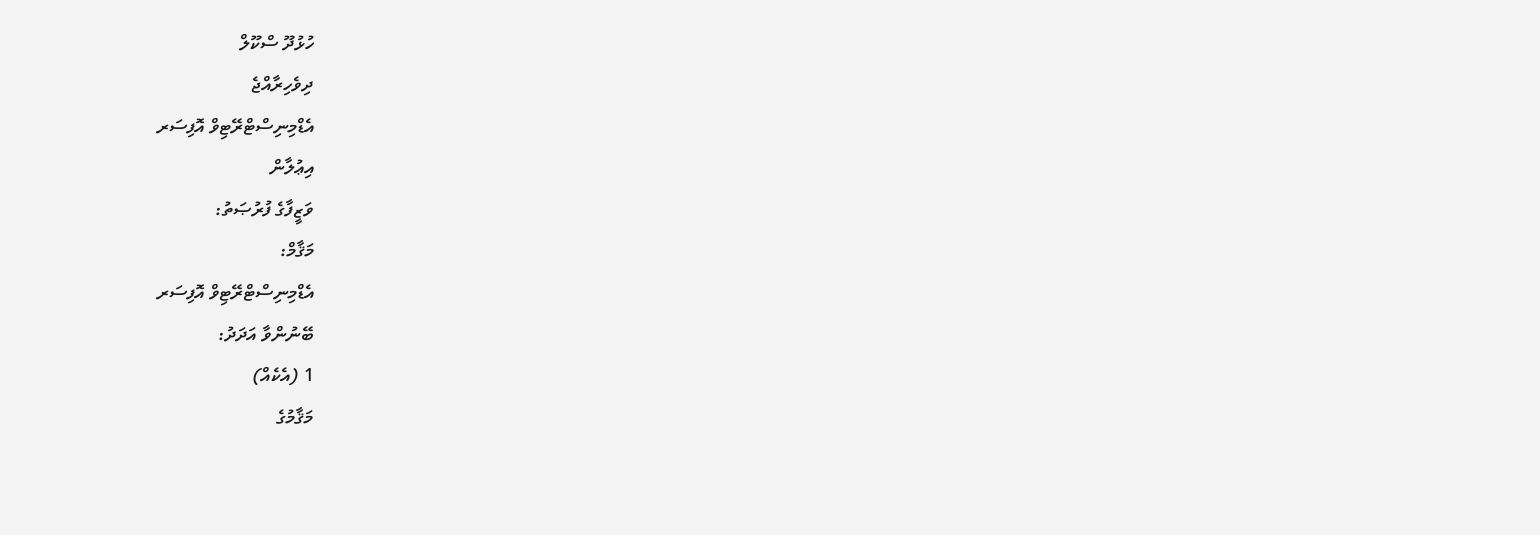ހުޅުދޫ ސްކޫލް
ދިވެހިރާއްޖެ
އެޑްމިނިސްޓްރޭޓިވް އޮފިސަރ
އިޢުލާން
ވަޒީފާގެ ފުރުޞަތު:
މަޤާމް:
އެޑްމިނިސްޓްރޭޓިވް އޮފިސަރ
ބޭނުންވާ އަދަދު:
1 (އެކެއް)
މަޤާމުގެ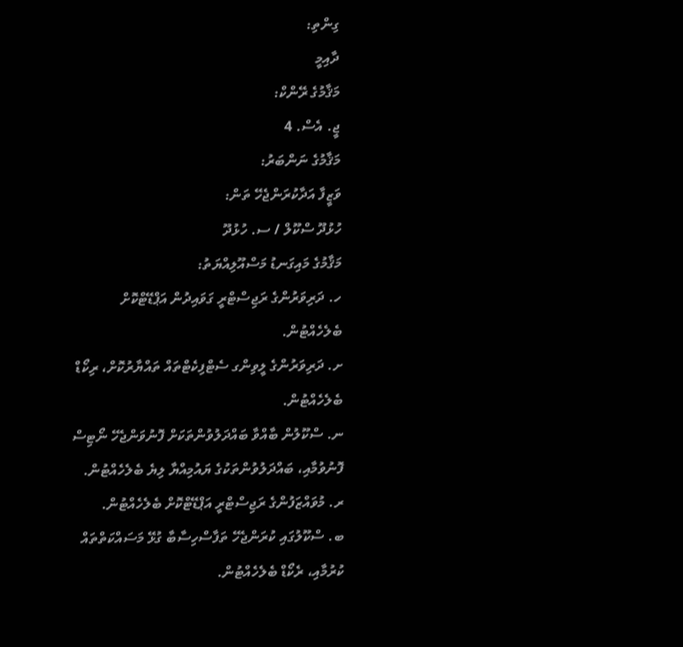ގިންތި:
ދާއިމީ
މަޤާމުގެ ރޭންކް:
ޖީ. އެސް. 4
މަޤާމުގެ ނަންބަރު:
ވަޒީފާ އަދާކުރަންޖެހޭ ތަން:
ހުޅުދޫ ސްކޫލް / ސ. ހުޅުދޫ
މަޤާމުގެ މައިގަނޑު މަސްއޫލިއްޔަތު:
ހ. ދަރިވަރުންގެ ރަޖިސްޓްރީ ގަވައިދުން އަޕްޑޭޓްކޮށް ބެލެހެއްޓުން.
ށ. ދަރިވަރުންގެ ލީވިންގ ސެޓްފިކެޓްތައް ތައްޔާރުކޮށް، ރިކޯޑް ބެލެހެއްޓުން.
ނ. ސްކޫލުން ބާއްވާ ބައްދަލުވުންތަކަށް ފޮނުވަންޖެހޭ ނޯޓިސް ފޮނުވުމާއި، ބައްދަލުވުންތަކުގެ ޔައުމިއްޔާ ލިޔެ ބެލެހެއްޓުން.
ރ. މުވައްޒަފުންގެ ރަޖިސްޓްރީ އަޕްޑޭޓްކޮށް ބެލެހެއްޓުން.
ބ. ސްކޫލުގައި ކުރަންޖެހޭ ތަފާސްހިސާބާ ގުޅޭ މަސައްކަތްތައް ކުރުމާއި، ރެކޯޑް ބެލެހެއްޓުން.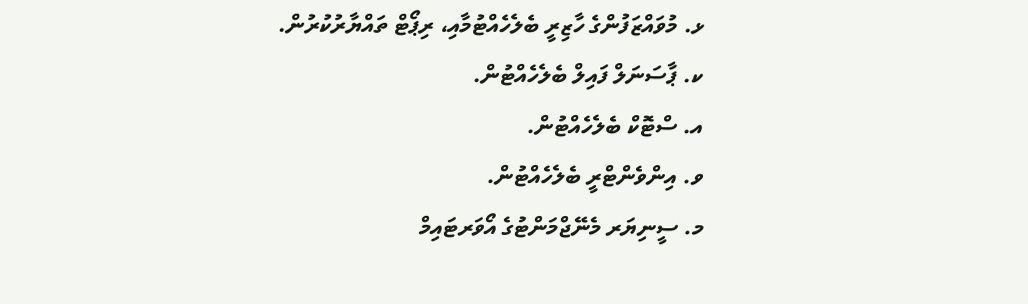ޅ. މުވައްޒަފުންގެ ހާޒިރީ ބެލެހެއްޓުމާއި، ރިޕޯޓް ތައްޔާރުކުރުން.
ކ. ޕާސަނަލް ފައިލް ބެލެހެއްޓުން.
އ. ސްޓޮކް ބެލެހެއްޓުން.
ވ. އިންވެންޓްރީ ބެލެހެއްޓުން.
މ. ސީނިޔަރ މެނޭޖްމަންޓުގެ އޯވަރޓައިމް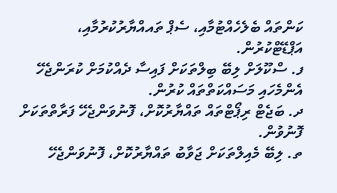ކަންތައް ބެލެހެއްޓުމާއި، ސެޕް ތައއްޔާރުކުރުމާއި، އަޕްޑޭޓްކުރުން.
ފ. ސްކޫލަށް ލިބޭ ބިލްތަކަށް ފައިސާ ދެއްކުމަށް ކުރަންޖެހޭ އެންމެހައި މަސައްކަތްތައް ކުރުން.
ދ. ބަޖެޓް ރިޕޯޓްތައް ތައްޔާރުކޮށް، ފޮނުވަންޖެހޭ ފަރާތްތަކަށް ފޮނުވުން.
ތ. ލިބޭ މެއިލްތަކަށް ޖަވާބު ތައްޔާރުކޮށް، ފޮނުވަންޖެހޭ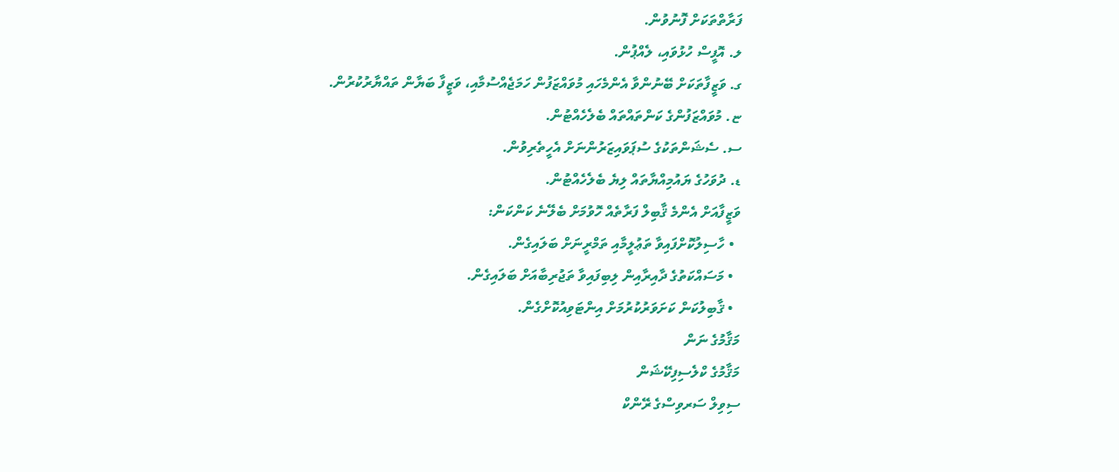ފަރާތްތަކަށް ފޮނުވުން.
ލ. އޮފީސް ހުޅުވައި، ލެއްޕުން.
ގ. ވަޒީފާތަކަށް ބޭނުންވާ އެންމެހައި މުވައްޒަފުން ހަމަޖެއްސުމާއި، ވަޒީފާ ބަޔާން ތައްޔާރުކުރުން.
ޏ. މުވައްޒަފުންގެ ކަންތައްތައް ބެލެހެއްޓުން.
ސ. ސެޝަންތަކުގެ ސުޕަވައިޒަރުންނަށް އެހީތެރިވުން.
ޑ. ދުވަހުގެ ޔައުމިއްޔާތައް ލިޔެ ބެލެހެއްޓުން.
ވަޒީފާއަށް އެންމެ ޤާބިލް ފަރާތެއް ހޮވުމަށް ބެލޭނެ ކަންކަން:
  • ހާސިލުކޮށްފައިވާ ތަޢުލީމާއި ތަމްރީނަށް ބަލައިގެން.
  • މަސައްކަތުގެ ދާއިރާއިން ލިބިފައިވާ ތަޖުރިބާއަށް ބަލައިގެން.
  • ޤާބިލުކަން ކަށަވަރުކުރުމަށް އިންޓަވިއުކޮށްގެން.
މަޤާމުގެ ނަން
މަޤާމުގެ ކްލެސިފިކޭޝަން
ސިވިލް ސަރވިސްގެ ރޭންކް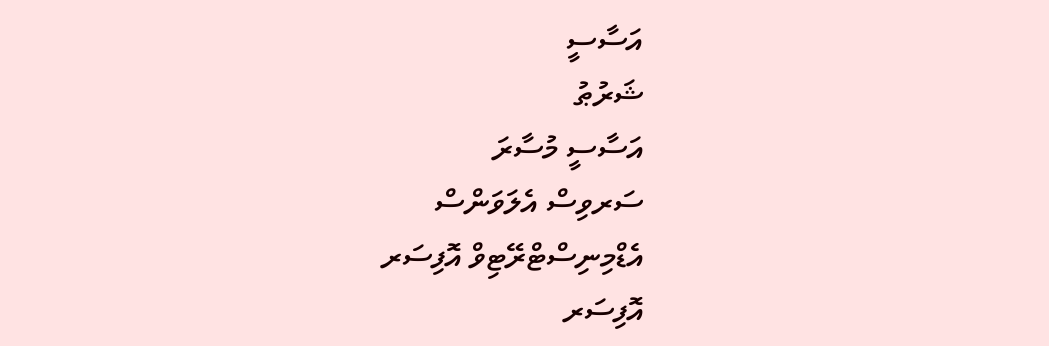އަސާސީ
ޝަރުޠު
އަސާސީ މުސާރަ
ސަރވިސް އެލަވަންސް
އެޑްމިނިސްޓްރޭޓިވް އޮފިސަރ
އޮފިސަރ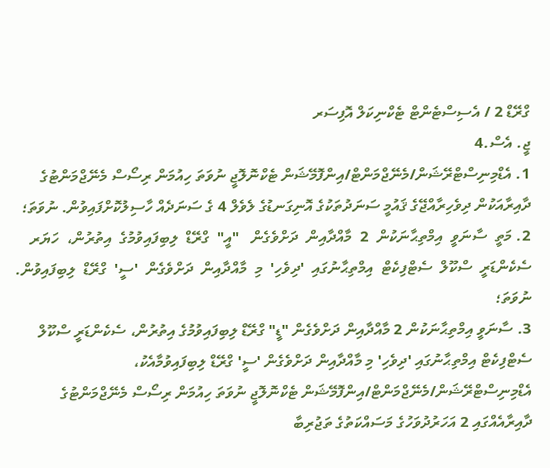ގްރޭޑް 2 / އެސިސްޓެންޓް ޓެކްނިކަލް އޮފިސަރ
ޖީ. އެސް.4
1. އެޑްމިނިސްޓްރޭޝަން/މެނޭޖްމަންޓް/އިންފޮމޭޝަން ޓެކްނޮލޮޖީ ނުވަތަ ހިއުމަން ރިސޯސް މެނޭޖްމަންޓުގެ ދާއިރާއަކުން ދިވެހިރާއްޖޭގެ ޤައުމީ ސަނަދުތަކުގެ އޮނިގަނޑުގެ ލެވެލް 4 ގެ ސަނަދެއް ހާސިލުކޮށްފައިވުން. ނުވަތަ؛
2. މަތީ  ސާނަވީ  އިމްތިޙާނަކުން  2  މާއްދާއިން  ދަށްވެގެން   "އީ"  ގްރޭޑް  ލިބިފައިވުމުގެ  އިތުރުން،  ހަޔަރ  ސެކެންޑަރީ  ސްކޫލް  ސެޓްފިކެޓް  އިމްތިޙާނުގައި  'ދިވެހި'  މި  މާއްދާއިން  ދަށްވެގެން  'ސީ'  ގްރޭޑް  ލިބިފައިވުން.  ނުވަތަ؛
3. ސާނަވީ އިމްތިޙާނަކުން 2 މާއްދާއިން ދަށްވެގެން "ޑީ" ގްރޭޑް ލިބިފައިވުމުގެ އިތުރުން، ސެކެންޑަރީ ސްކޫލް ސެޓްފިކެޓް އިމްތިޙާނުގައި 'ދިވެހި' މި މާއްދާއިން ދަށްވެގެން 'ސީ' ގްރޭޑް ލިބިފައިވުމާއެކު، އެޑްމިނިސްޓްރޭޝަން/މެނޭޖްމަންޓް/އިންފޮމޭޝަން ޓެކްނޮލޮޖީ ނުވަތަ ހިއުމަން ރިސޯސް މެނޭޖްމަންޓުގެ ދާއިރާއެއްގައި 2 އަހަރުދުވަހުގެ މަސައްކަތުގެ ތަޖުރިބާ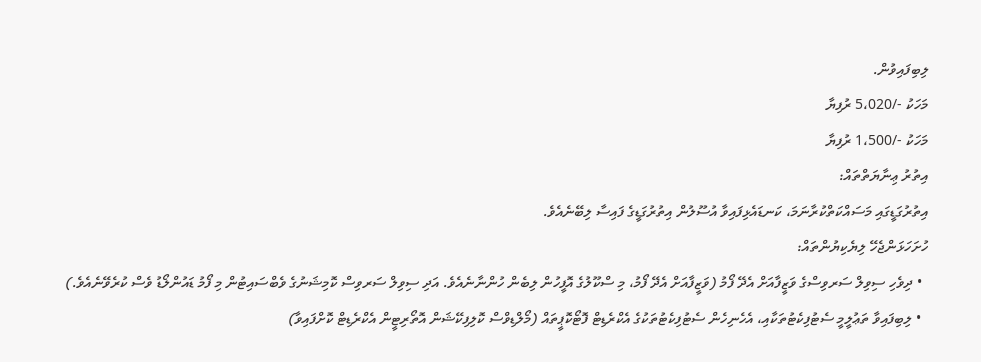ލިބިފައިވުން.
މަހަކު -/5،020 ރުފިޔާ
މަހަކު -/1،500 ރުފިޔާ
އިތުރު ޢިނާޔަތްތައް:
އިތުރުގަޑީގައި މަސައްކަތްކުރާނަމަ، ކަނޑައެޅިފައިވާ އުސޫލުން އިތުރުގަޑީގެ ފައިސާ ލިބޭނެއެވެ.
ހުށަހަޅަންޖެހޭ ލިޔެކިޔުންތައް:
  • ދިވެހި ސިވިލް ސަރވިސްގެ ވަޒީފާއަށް އެދޭ ފޯމު (ވަޒީފާއަށް އެދޭ ފޯމު، މި ސްކޫލުގެ އޮފީހުން ލިބެން ހުންނާނެއެވެ. އަދި ސިވިލް ސަރވިސް ކޮމިޝަނުގެ ވެބްސައިޓުން މި ފޯމު ޑައުންލޯޑު ވެސް ކުރެވޭނެއެވެ.)
  • ލިބިފައިވާ ތަޢުލީމީ ސެޓުފިކެޓުތަކާއި، އެހެނިހެން ސެޓުފިކެޓުތަކުގެ އެކްރެޑިޓް ފޮޓޯކޮޕީތައް (މޯލްޑިވްސް ކޮލިފިކޭޝަން އޮތޯރިޓީން އެކްރެޑިޓް ކޮށްފައިވާ)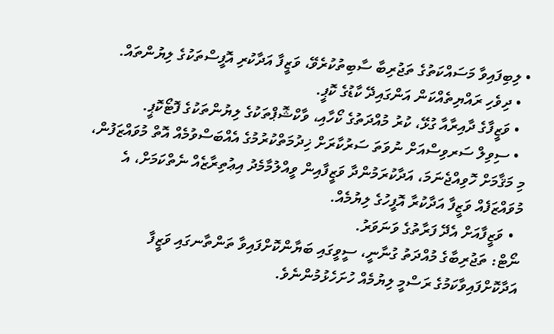• ލިބިފައިވާ މަސައްކަތުގެ ތަޖުރިބާ ސާބިތުކުރެވޭ، ވަޒީފާ އަދާކުރި އޮފީސްތަކުގެ ލިޔުންތައް.
  • ދިވެހި ރައްޔިތެއްކަން އަންގައިދޭ ކާޑުގެ ކޮޕީ.
  • ވަޒީފާގެ ދާއިރާއާ ގުޅޭ، ކުރު މުއްދަތުގެ ކޯހާއި، ވާކްޝޮޕްތަކުގެ ލިޔުންތަކުގެ ފޮޓޯކޮޕީ.
  • ސިވިލް ސަރވިސްއަށް ނުވަތަ ސަރުކާރަށް ޚިދުމަތްކުރުމުގެ އެއްބަސްވުމެއް އޮތް މުވައްޒަފުން، މި މަޤާމަށް ހޮވިއްޖެނަމަ، އަދާކުރަމުންދާ ވަޒީފާއިން ވީއްލުމާމެދު އިޢުތިރާޒެއް ނެތްކަމަށް، އެ މުވައްޒަފެއް ވަޒީފާ އަދާކުރާ އޮފީހުގެ ލިޔުމެއް.
  • ވަޒީފާއަށް އެދޭ ފަރާތުގެ ވަނަވަރު.
ނޯޓް: ތަޖުރިބާގެ މުއްދަތު ގުނާނީ، ސީވީގައި ބަޔާންކޮށްފައިވާ ތަންތާނގައި ވަޒީފާ އަދާކޮށްފައިވާކަމުގެ ރަސްމީ ލިޔުމެއް ހުށަހެޅުމުންނެވެ.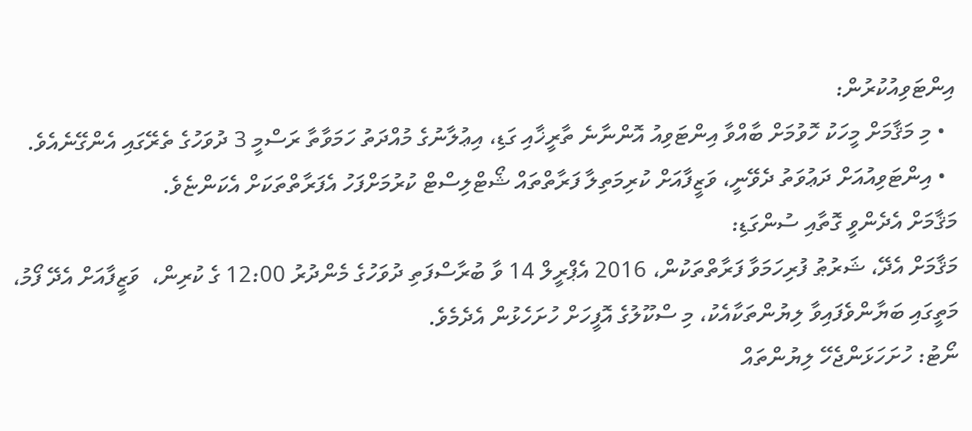އިންޓަވިއުކުރުން:
  • މި މަޤާމަށް މީހަކު ހޮވުމަށް ބާއްވާ އިންޓަވިއު އޮންނާނެ ތާރީޚާއި ގަޑި، އިޢުލާނުގެ މުއްދަތު ހަމަވާތާ ރަސްމީ 3 ދުވަހުގެ ތެރޭގައި އެންގޭނެއެވެ.
  • އިންޓަވިއުއަށް ދަޢުވަތު ދެވޭނީ، ވަޒީފާއަށް ކުރިމަތިލާ ފަރާތްތައް ޝޯޓްލިސްޓް ކުރުމަށްފަހު އެފަރާތްތަކަށް އެކަންޏެވެ.
މަޤާމަށް އެދެންވީ ގޮތާއި ސުންގަޑި:
މަޤާމަށް އެދޭ، ޝަރުޠު ފުރިހަމަވާ ފަރާތްތަކުން، 2016 އެޕްރީލް 14 ވާ ބުރާސްފަތި ދުވަހުގެ މެންދުރު 12:00 ގެ ކުރިން،  ވަޒީފާއަށް އެދޭ ފޯމު، މަތީގައި ބަޔާންވެފައިވާ ލިޔުންތަކާއެކު، މި ސްކޫލުގެ އޮފީހަށް ހުށަހެޅުން އެދެމެވެ.
ނޯޓު: ހުށަހަޅަންޖެހޭ ލިޔުންތައް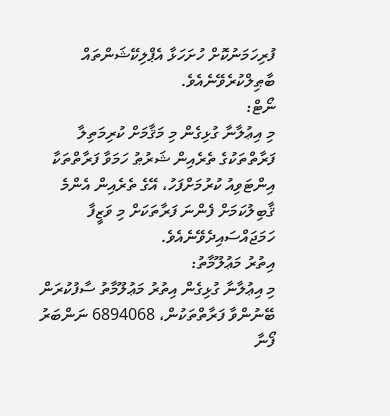ފުރިހަމަނުކޮށް ހުށަހަޅާ އެޕްލިކޭޝަންތައް ބާޠިލްކުރެވޭނެއެވެ.
ނޯޓް:
މި އިޢުލާނާ ގުޅިގެން މި މަޤާމަށް ކުރިމަތިލާ ފަރާތްތަކުގެ ތެރެއިން ޝަރުޠު ހަމަވާ ފަރާތްތަކާ އިންޓަވިއު ކުރުމަށްފަހު، އޭގެ ތެރެއިން އެންމެ ޤާބިލުކަމަށް ފެންނަ ފަރާތަކަށް މި ވަޒީފާ ހަމަޖައްސައިދެވޭނެއެވެ.
އިތުރު މަޢުލޫމާތު:
މި އިޢުލާނާ ގުޅިގެން އިތުރު މަޢުލޫމާތު ސާފުކުރަން ބޭނުންވާ ފަރާތްތަކުން، 6894068 ނަންބަރު ފޯނާ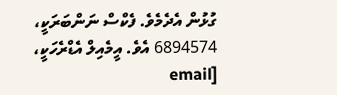ގުޅުން އެދެމެވެ. ފެކްސް ނަންބަރަކީ، 6894574 އެވެ. އީމެއިލް އެޑްރެހަކީ، [email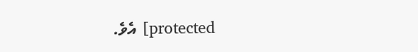protected] އެވެ.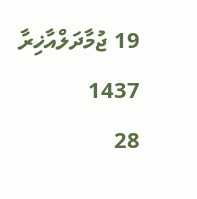19 ޖުމާދަލްއާޚިރާ 1437
28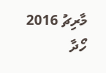މާރިޗު 2016
ހޯދާ